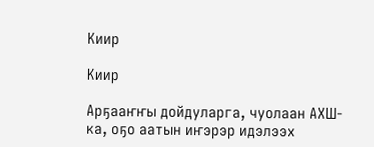Киир

Киир

Арҕааҥҥы дойдуларга, чуолаан АХШ-ка, оҕо аатын иҥэрэр идэлээх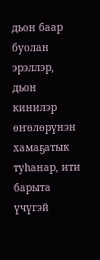дьон баар буолан эрэллэр, дьон кинилэр өҥөлөрүнэн хамаҕатык туһанар, ити барыта үчүгэй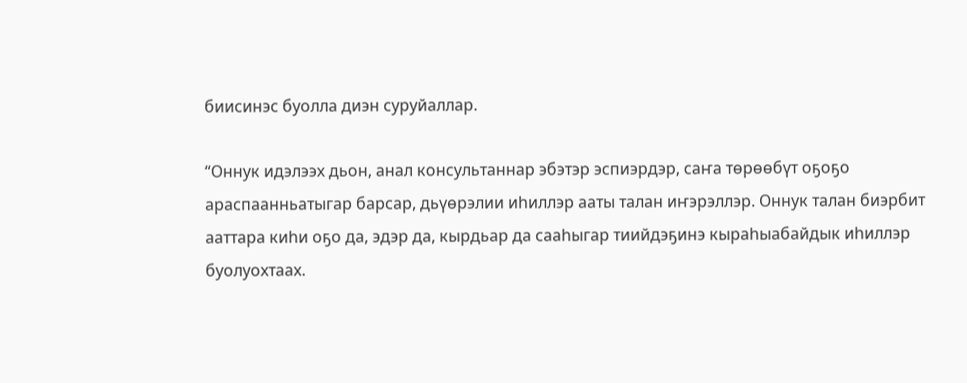биисинэс буолла диэн суруйаллар.

“Оннук идэлээх дьон, анал консультаннар эбэтэр эспиэрдэр, саҥа төрөөбүт оҕоҕо араспаанньатыгар барсар, дьүөрэлии иһиллэр ааты талан иҥэрэллэр. Оннук талан биэрбит ааттара киһи оҕо да, эдэр да, кырдьар да сааһыгар тиийдэҕинэ кыраһыабайдык иһиллэр буолуохтаах.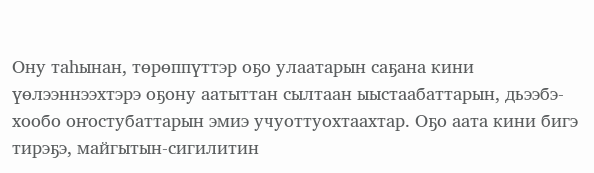Ону таһынан, төрөппүттэр оҕо улаатарын саҕана кини үөлээннээхтэрэ оҕону аатыттан сылтаан ыыстаабаттарын, дьээбэ-хообо оҥостубаттарын эмиэ учуоттуохтаахтар. Оҕо аата кини бигэ тирэҕэ, майгытын-сигилитин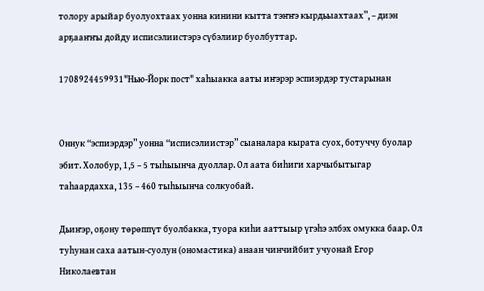толору арыйар буолуохтаах уонна кинини кытта тэҥҥэ кырдьыахтаах”, – диэн арҕааҥҥы дойду исписэлиистэрэ сүбэлиир буолбуттар.

1708924459931"Нью-Йорк пост" хаһыакка ааты иҥэрэр эспиэрдэр тустарынан


Оннук “эспиэрдэр” уонна “исписэлиистэр” сыаналара кырата суох, ботуччу буолар эбит. Холобур, 1,5 – 5 тыһыынча дуоллар. Ол аата биһиги харчыбытыгар таһаардахха, 135 – 460 тыһыынча солкуобай.

Дьиҥэр, оҕону төрөппүт буолбакка, туора киһи ааттыыр үгэһэ элбэх омукка баар. Ол туһунан саха аатын-суолун (ономастика) анаан чинчийбит учуонай Егор Николаевтан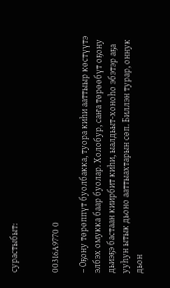сурастыбыт:


00316A9770 0

– Оҕону төрөппүт буолбакка, туора киһи ааттыыр көстүүтэ элбэх омукка баар буолар. Холобур, саҥа төрөөбүт оҕону дьиэҕэ бастаан киирбит киһи, ыалдьыт-хоноһо эбэтэр аҕа ууһун ытык дьоно ааттыахтарын сөп. Биллэн турар, оннук дьон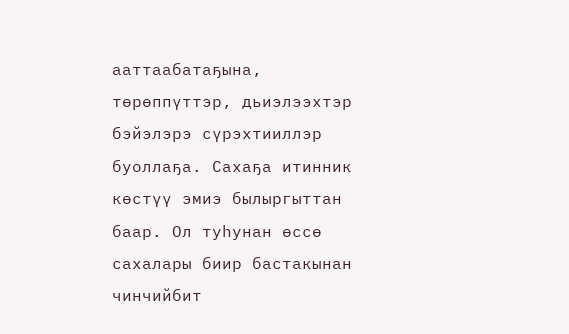ааттаабатаҕына, төрөппүттэр, дьиэлээхтэр бэйэлэрэ сүрэхтииллэр буоллаҕа. Сахаҕа итинник көстүү эмиэ былыргыттан баар. Ол туһунан өссө сахалары биир бастакынан чинчийбит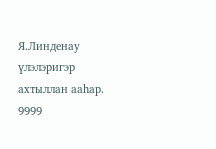Я.Линденау үлэлэригэр ахтыллан ааһар.
9999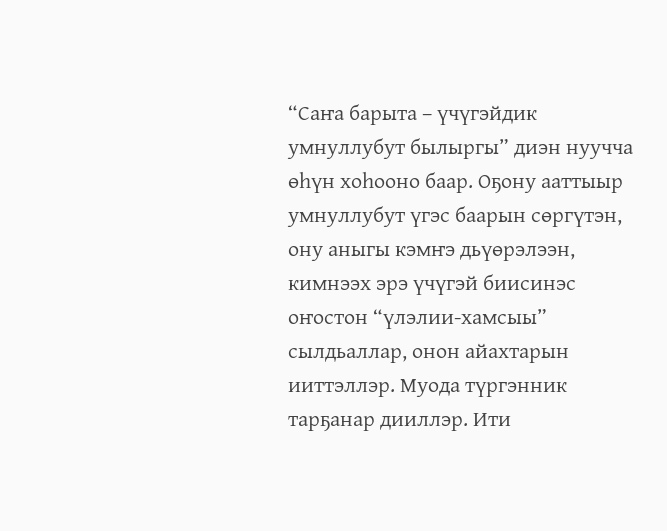“Саҥа барыта – үчүгэйдик умнуллубут былыргы” диэн нуучча өһүн хоһооно баар. Оҕону ааттыыр умнуллубут үгэс баарын сөргүтэн, ону аныгы кэмҥэ дьүөрэлээн, кимнээх эрэ үчүгэй биисинэс оҥостон “үлэлии-хамсыы” сылдьаллар, онон айахтарын ииттэллэр. Муода түргэнник тарҕанар дииллэр. Ити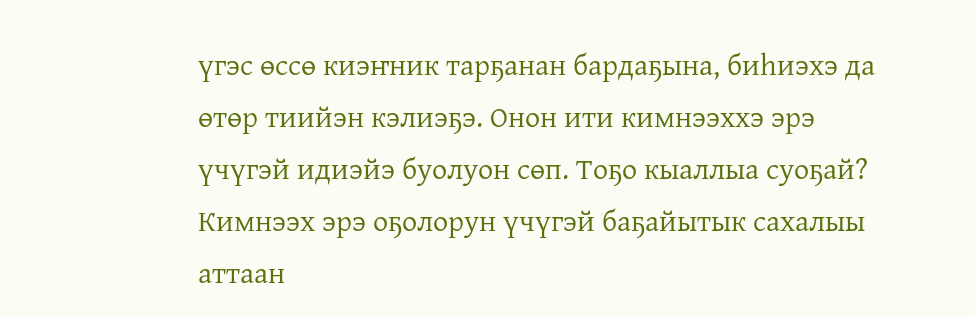үгэс өссө киэҥник тарҕанан бардаҕына, биһиэхэ да өтөр тиийэн кэлиэҕэ. Онон ити кимнээххэ эрэ үчүгэй идиэйэ буолуон сөп. Тоҕо кыаллыа суоҕай? Кимнээх эрэ оҕолорун үчүгэй баҕайытык сахалыы аттаан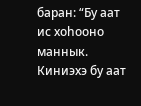баран: “Бу аат ис хоһооно маннык. Киниэхэ бу аат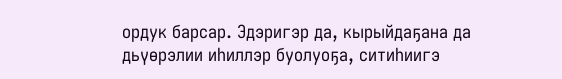ордук барсар. Эдэригэр да, кырыйдаҕана да  дьүөрэлии иһиллэр буолуоҕа, ситиһиигэ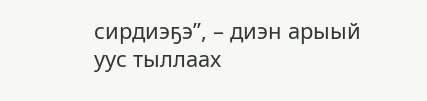сирдиэҕэ”, – диэн арыый уус тыллаах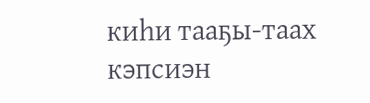киһи тааҕы-таах кэпсиэн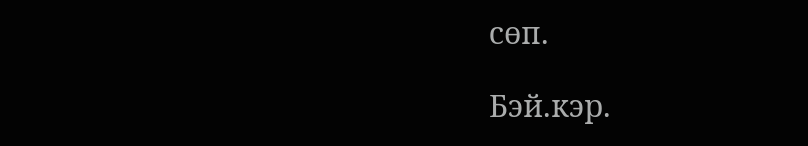сөп.

Бэй.кэр.